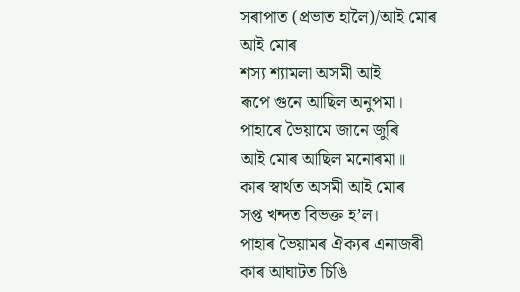সৰাপাত (প্ৰভাত হালৈ)/আই মোৰ
আই মোৰ
শস্য শ্যামলা অসমী আই
ৰূপে গুনে আছিল অনুপমা।
পাহাৰে ভৈয়ামে জানে জুৰি
আই মোৰ আছিল মনোৰমা॥
কাৰ স্বাৰ্থত অসমী আই মোৰ
সপ্ত খন্দত বিভক্ত হ’ল।
পাহাৰ ভৈয়ামৰ ঐক্যৰ এনাজৰী
কাৰ আঘাটত চিঙি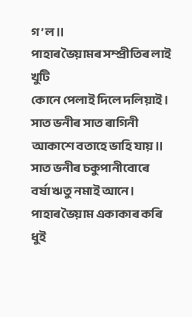গ’ল॥
পাহাৰ ভৈয়ামৰ সম্প্ৰীতিৰ লাই খুটি
কোনে পেলাই দিলে দলিয়াই।
সাত ভনীৰ সাত ৰাগিনী
আকাশে বতাহে ভাহি যায়॥
সাত ভনীৰ চকুপানীবোৰে
বৰ্ষা ঋতু নমাই আনে।
পাহাৰ ভৈয়াম একাকাৰ কৰি
ধুই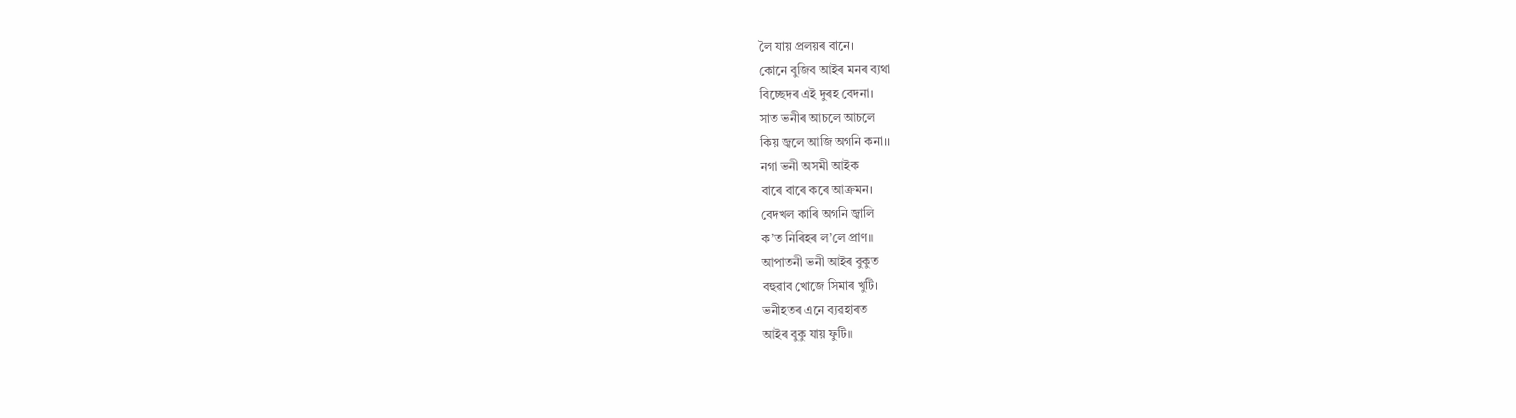লৈ যায় প্ৰলয়ৰ বানে।
কোনে বুজিব আইৰ মনৰ ব্যথা
বিচ্ছেদৰ এই দুৰহ বেদনা।
সাত ভনীৰ আচলে আচলে
কিয় জ্বলে আজি অগনি কনা।।
নগা ভনী অসমী আইক
বাৰে বাৰে কৰে আক্ৰমন।
বেদখল কাৰি অগনি জ্বালি
ক’ত নিৰিহৰ ল’লে প্ৰাণ॥
আপাতনী ভনী আইৰ বুকুত
বহুৱাব খোজে সিমাৰ খুটি।
ভনীহতৰ এনে ব্যৱহাৰত
আইৰ বুকু যায় ফুটি॥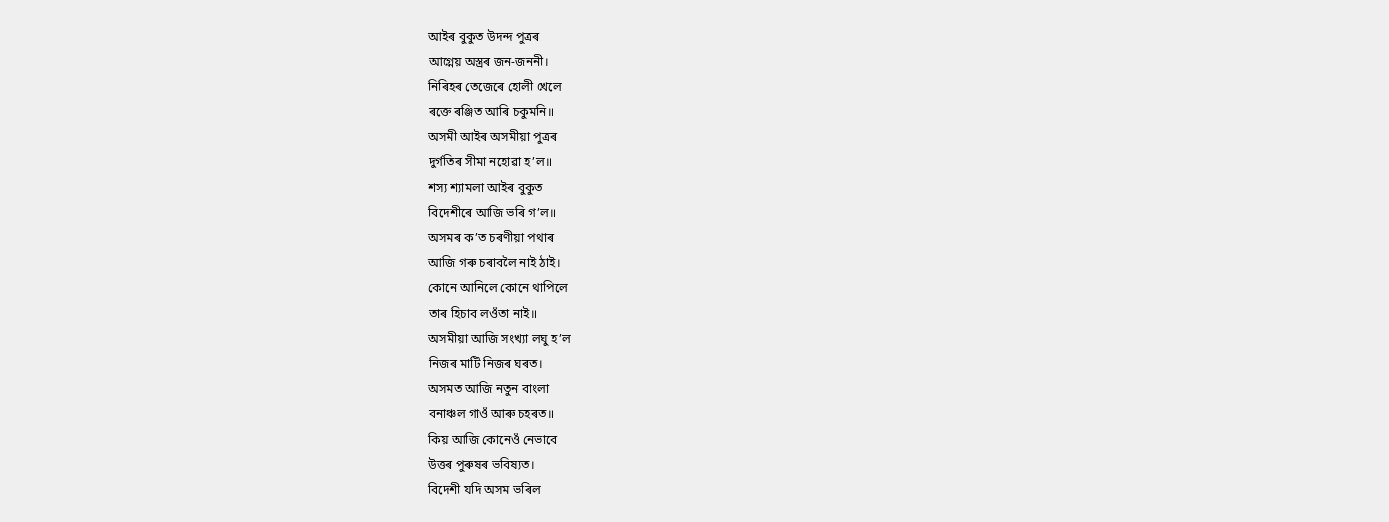আইৰ বুকুত উদন্দ পুত্ৰৰ
আগ্নেয় অস্ত্ৰৰ জন-জননী।
নিৰিহৰ তেজেৰে হোলী খেলে
ৰক্তে ৰঞ্জিত আৰি চকুমনি॥
অসমী আইৰ অসমীয়া পুত্ৰৰ
দুৰ্গতিৰ সীমা নহোৱা হ’ল॥
শস্য শ্যামলা আইৰ বুকুত
বিদেশীৰে আজি ভৰি গ’ল॥
অসমৰ ক’ত চৰণীয়া পথাৰ
আজি গৰু চৰাবলৈ নাই ঠাই।
কোনে আনিলে কোনে থাপিলে
তাৰ হিচাব লওঁতা নাই॥
অসমীয়া আজি সংখ্যা লঘু হ’ল
নিজৰ মাটি নিজৰ ঘৰত।
অসমত আজি নতুন বাংলা
বনাঞ্চল গাওঁ আৰু চহৰত॥
কিয় আজি কোনেওঁ নেভাবে
উত্তৰ পুৰুষৰ ভবিষ্যত।
বিদেশী যদি অসম ভৰিল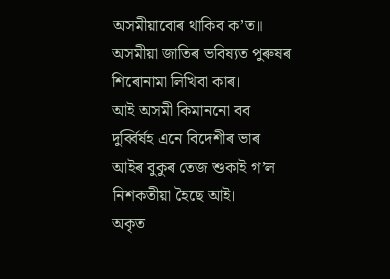অসমীয়াবোৰ থাকিব ক’ত॥
অসমীয়া জাতিৰ ভবিষ্যত পুৰুষৰ
শিৰোনামা লিখিবা কাৰ।
আই অসমী কিমাননো বব
দুৰ্ব্বিৰ্ষহ এনে বিদেশীৰ ভাৰ
আইৰ বুকুৰ তেজ শুকাই গ’ল
নিশকতীয়া হৈছে আই।
অকৃত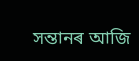সন্তানৰ আজি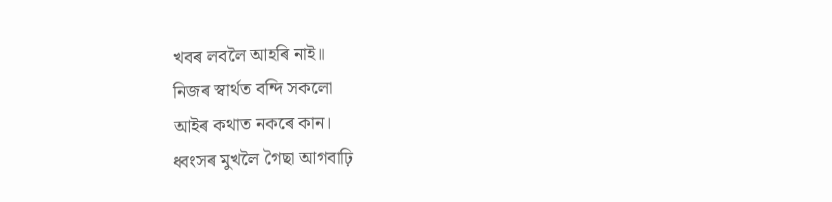খবৰ লবলৈ আহৰি নাই॥
নিজৰ স্বাৰ্থত বন্দি সকলো
আইৰ কথাত নকৰে কান।
ধ্বংসৰ মুখলৈ গৈছা আগবাঢ়ি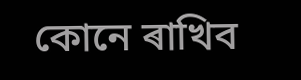কোনে ৰাখিব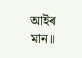আইৰ মান॥